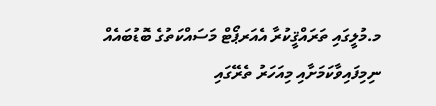މ.މުލީގައި ތަރައްޤީކުރާ އެއަރޕޯޓް މަސައްކަތުގެ ބޮޑުބައެއް ނިމިފައިވާކަމަށާއި މިއަހަރު ތެރޭގައި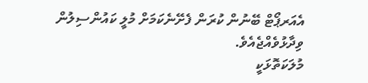އެއަރޕޯޓް ބޭނުން ކުރަން ފެށޭނެކަމަށް މުލީ ކައުންސިލުން ވިދާޅުވެއްޖެއެވެ.
މުލަކަތޮޅަކީ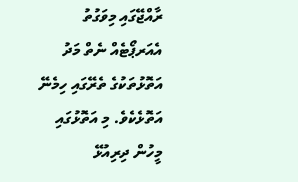ރާއްޖޭގައި މިވަގުތު އެއަރޕޯޓެއް ނެތް މަދު އަތޮޅުތަކުގެ ތެރޭގައި ހިމެނޭ އަތޮޅެކެވެ. މި އަތޮޅުގައި މީހުން ދިރިއުޅޭ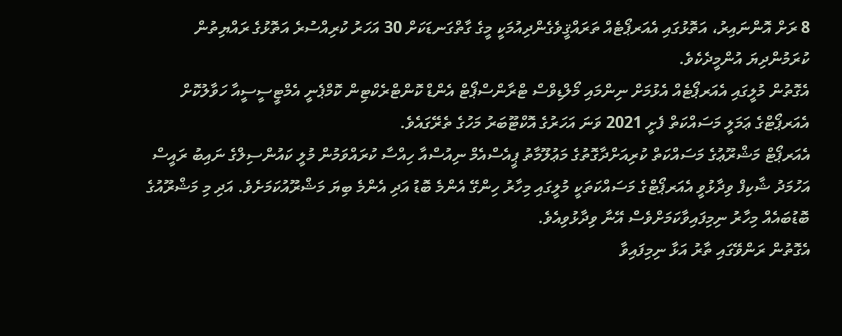8 ރަށް އޮންނައިރު، އަތޮޅުގައި އެއަރޕޯޓެއް ތަރައްޤީވެގެންދިއުމަކީ މީގެ ގާތްގަނޑަކަށް 30 އަހަރު ކުރިއްސުރެ އަތޮޅުގެ ރައްޔިތުން ކުރަމުންދިޔަ އުންމީދެކެވެ.
އެގޮތުން މުލީގައި އެއަރޕޯޓެއް އެޅުމަށް ނިންމައި މޯލްޑިވްސް ޓްރާންސްޕޯޓް އެންޑް ކޮންޓްރެކްޓިން ކޮމްޕެނީ އެމްޓީސީސީއާ ހަވާލުކޮށް އެއަރޕޯޓްގެ ޢަމަލީ މަސައްކަތް ފެށީ 2021 ވަނަ އަހަރުގެ އޮކްޓޫބަރު މަހުގެ ތެރޭގައެވެ.
އެއަރޕޯޓް މަޝްރޫޢުގެ މަސައްކަތް ކުރިއަށްދާގޮތުގެ މަޢުލޫމާތު ޕީއެސްއެމް ނިއުސްއާ ހިއްސާ ކުރައްވަމުން މުލީ ކައުންސިލްގެ ނައިބު ރައީސް އަހުމަދު ޝާކިފް ވިދާޅުވީ އެއަރޕޯޓްގެ މަސައްކަތަކީ މުލީގައި މިހާރު ހިންގޭ އެންމެ ބޮޑު އަދި އެންމެ ބިޔަ މަޝްރޫއުކަމަށެވެ. އަދި މި މަޝްރޫއުގެ ބޮޑުބައެއް މިހާރު ނިމިފައިވާކަމަށްވެސް އޭނާ ވިދާޅުވިއެވެ.
އެގޮތުން ރަންވޭގައި ތާރު އަޅާ ނިމިފައިވާ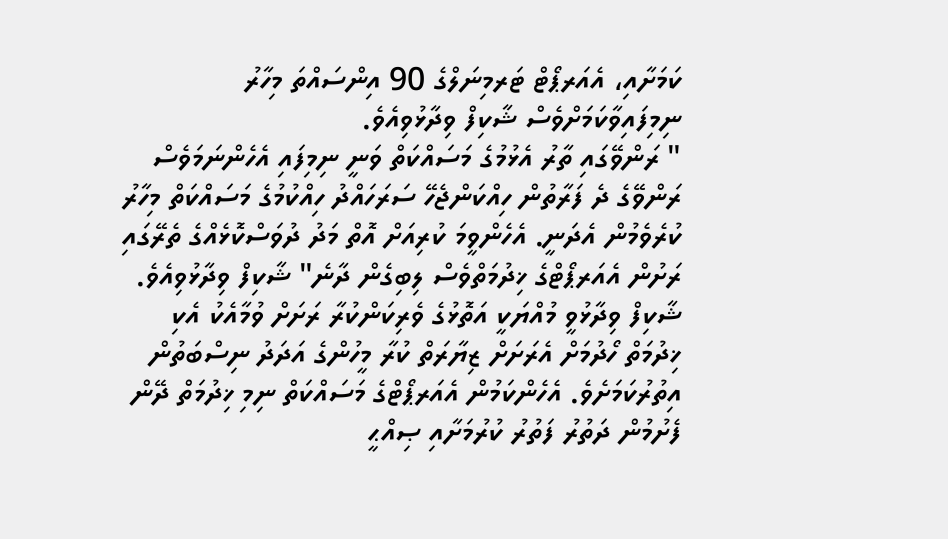ކަމަށާއި، އެއަރޕޯޓް ޓަރމިނަލްގެ 90 އިންސައްތަ މިހާރު ނިމިފައިވާކަމަށްވެސް ޝާކިފް ވިދާޅުވިއެވެ.
" ރަންވޭގައި ތާރު އެޅުމުގެ މަސައްކަތް ވަނީ ނިމިފައި އެހެންނަމަވެސް ރަންވޭގެ ދެ ފަރާތުން ހިއްކަންޖެހޭ ސަރަހައްދު ހިއްކުމުގެ މަސައްކަތް މިހާރު ކުރެވެމުން އެދަނީ. އެހެންވީމަ ކުރިއަށް އޮތް މަދު ދުވަސްކޮޅެއްގެ ތެރޭގައި ރަށުން އެއަރޕޯޓްގެ ޚިދުމަތްވެސް ލިބިގެން ދާނެ" ޝާކިފް ވިދާޅުވިއެވެ.
ޝާކިފް ވިދާޅުވީ މުއްޔަކީ އަތޮޅުގެ ވެރިކަންކުރާ ރަށަށް ވުމާއެކު އެކި ޚިދުމަތް ހޯދުމަށް އެރަށަށް ޒިޔާރަތް ކުރާ މީހުންގެ އަދަދު ނިސްބަތުން އިތުރުކަމަށެވެ. އެހެންކަމުން އެއަރޕޯޓްގެ މަސައްކަތް ނިމި ޚިދުމަތް ދޭން ފެށުމުން ދަތުރު ފަތުރު ކުރުމަށާއި ޞިއްޙީ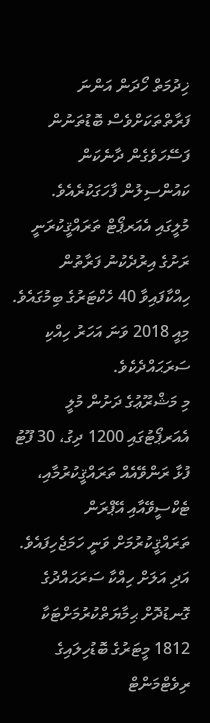ޚިދުމަތް ހޯދަން އަންނަ ފަރާތްތަކަށްވެސް ބޮޑުތަނުން ފަސޭހަވެގެން ދާނެކަން ކައުންސިލުން ފާހަގަކުރެއެވެ.
މުލީގައި އެއަރޕޯޓް ތަރައްޤީކުރަނީ ރަށުގެ އިރުދެކުނު ފަރާތުން ހިއްކާފައިވާ 40 ހެކްޓަރުގެ ބިމުގައެވެ. މިއީ 2018 ވަނަ އަހަރު ހިއްކި ސަރަޙައްދެކެވެ.
މި މަޝްރޫޢުގެ ދަށުން މުލީ އެއަރޕޯޓުގައި 1200 ދިގު، 30 ފޫޓު ފުޅާ ރަންވޭއެއް ތަރައްޤީކުރުމާއި، ޓެކްސީވޭއާއި އޭޕްރަން ތަރައްޤީކުރުމަށް ވަނީ ހަމަޖެހިފައެވެ. އަދި އަލަށް ހިއްކާ ސަރަޙައްދުގެ ގޮނޑުދޮށް ޙިމާޔަތްކުރުމަށްޓަކާ 1812 މީޓަރުގެ ބޮޑުހިލައިގެ ރިވެޓްމަންޓް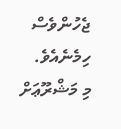ޖެހުންވެސް ހިމެނެއެވެ.
މި މަޝްރޫޢަށް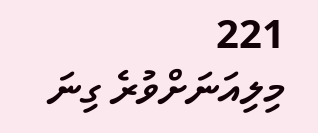221 މިލިއަނަށްވުރެ ގިނަ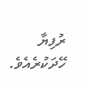ރުފިޔާ ހޭދަކުރެއެވެ.